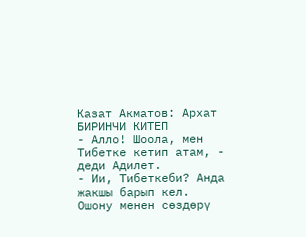Казат Акматов: Архат
БИРИНЧИ КИТЕП
- Алло! Шоола, мен Тибетке кетип атам, - деди Адилет.
- Ии, Тибеткеби? Анда жакшы барып кел.
Ошону менен сөздөрү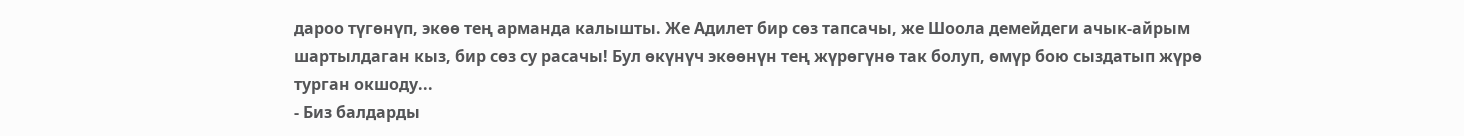дароо түгөнүп, экөө тең арманда калышты. Же Адилет бир сөз тапсачы, же Шоола демейдеги ачык-айрым шартылдаган кыз, бир сөз су расачы! Бул өкүнүч экөөнүн тең жүрөгүнө так болуп, өмүр бою сыздатып жүрө турган окшоду...
- Биз балдарды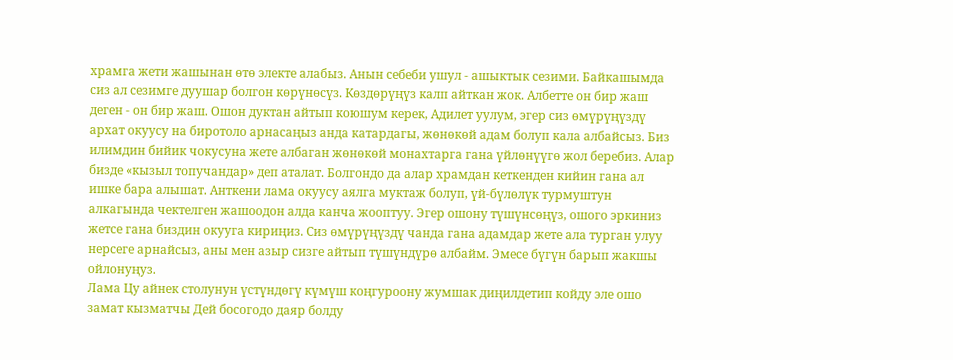храмга жети жашынан өтө электе алабыз. Анын себеби ушул - ашыктык сезими. Байкашымда сиз ал сезимге дуушар болгон көрүнөсүз. Көздөрүңүз калп айткан жок. Албетте он бир жаш деген - он бир жаш. Ошон дуктан айтып коюшум керек, Адилет уулум, эгер сиз өмүрүңүздү архат окуусу на биротоло арнасаңыз анда катардагы, жөнөкөй адам болуп кала албайсыз. Биз илимдин бийик чокусуна жете албаган жөнөкөй монахтарга гана үйлөнүүгө жол беребиз. Алар бизде «кызыл топучандар» деп аталат. Болгондо да алар храмдан кеткенден кийин гана ал ишке бара алышат. Анткени лама окуусу аялга муктаж болуп, үй-бүлөлүк турмуштун алкагында чектелген жашоодон алда канча жооптуу. Эгер ошону түшүнсөңүз, ошого эркиниз жетсе гана биздин окууга кириңиз. Сиз өмүрүңүздү чанда гана адамдар жете ала турган улуу нерсеге арнайсыз, аны мен азыр сизге айтып түшүндүрө албайм. Эмесе бүгүн барып жакшы ойлонуңуз.
Лама Цу айнек столунун үстүндөгү күмүш коңгуроону жумшак диңилдетип койду эле ошо замат кызматчы Дей босогодо даяр болду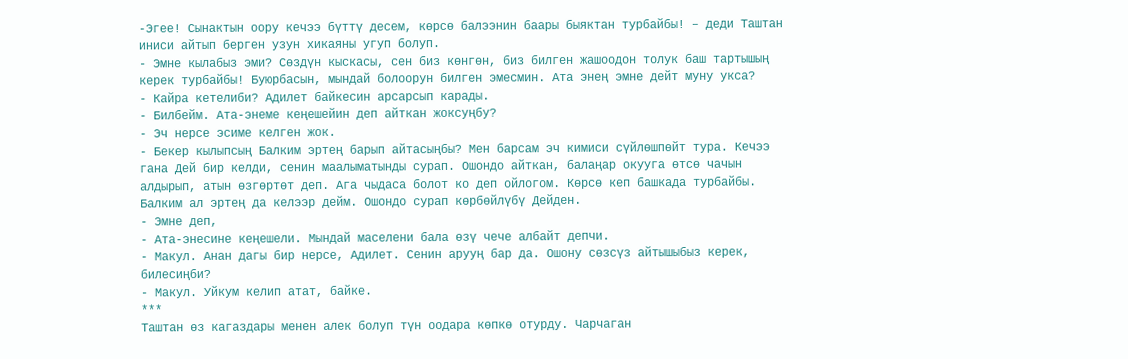-Эгее! Сынактын оору кечээ бүттү десем, көрсө балээнин баары быяктан турбайбы! – деди Таштан иниси айтып берген узун хикаяны угуп болуп.
- Эмне кылабыз эми? Сөздүн кыскасы, сен биз көнгөн, биз билген жашоодон толук баш тартышың керек турбайбы! Буюрбасын, мындай болоорун билген эмесмин. Ата энең эмне дейт муну укса?
- Кайра кетелиби? Адилет байкесин арсарсып карады.
- Билбейм. Ата-энеме кеңешейин деп айткан жоксуңбу?
- Эч нерсе эсиме келген жок.
- Бекер кылыпсың Балким эртең барып айтасыңбы? Мен барсам эч кимиси сүйлөшпөйт тура. Кечээ гана Дей бир келди, сенин маалыматынды сурап. Ошондо айткан, балаңар окууга өтсө чачын алдырып, атын өзгөртөт деп. Ага чыдаса болот ко деп ойлогом. Көрсө кеп башкада турбайбы. Балким ал эртең да келээр дейм. Ошондо сурап көрбөйлүбү Дейден.
- Эмне деп,
- Ата-энесине кеңешели. Мындай маселени бала өзү чече албайт депчи.
- Макул. Анан дагы бир нерсе, Адилет. Сенин арууң бар да. Ошону сөзсүз айтышыбыз керек, билесиңби?
- Макул. Уйкум келип атат, байке.
***
Таштан өз кагаздары менен алек болуп түн оодара көпкө отурду. Чарчаган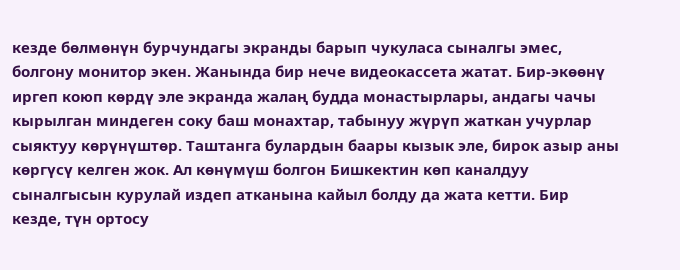кезде бөлмөнүн бурчундагы экранды барып чукуласа сыналгы эмес, болгону монитор экен. Жанында бир нече видеокассета жатат. Бир-экөөнү иргеп коюп көрдү эле экранда жалаң будда монастырлары, андагы чачы кырылган миндеген соку баш монахтар, табынуу жүрүп жаткан учурлар сыяктуу көрүнүштөр. Таштанга булардын баары кызык эле, бирок азыр аны көргүсү келген жок. Ал көнүмүш болгон Бишкектин көп каналдуу сыналгысын курулай издеп атканына кайыл болду да жата кетти. Бир кезде, түн ортосу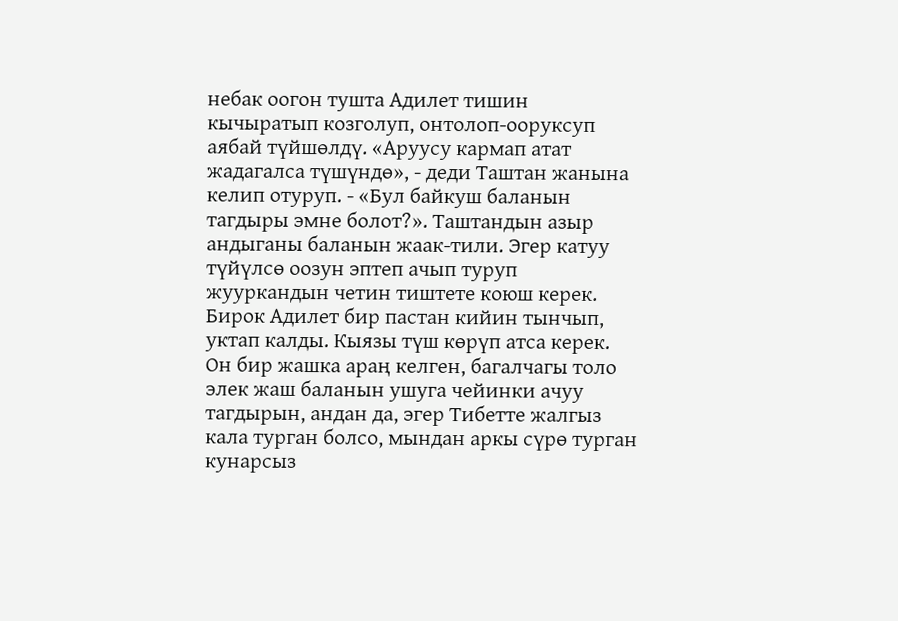небак оогон тушта Адилет тишин кычыратып козголуп, онтолоп-ооруксуп аябай түйшөлдү. «Аруусу кармап атат жадагалса түшүндө», - деди Таштан жанына келип отуруп. - «Бул байкуш баланын тагдыры эмне болот?». Таштандын азыр андыганы баланын жаак-тили. Эгер катуу түйүлсө оозун эптеп ачып туруп жууркандын четин тиштете коюш керек. Бирок Адилет бир пастан кийин тынчып, уктап калды. Кыязы түш көрүп атса керек. Он бир жашка араң келген, багалчагы толо элек жаш баланын ушуга чейинки ачуу тагдырын, андан да, эгер Тибетте жалгыз кала турган болсо, мындан аркы сүрө турган кунарсыз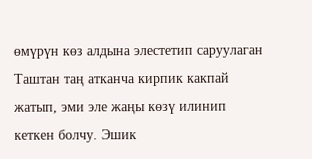өмүрүн көз алдына элестетип саруулаган Таштан таң атканча кирпик какпай жатып, эми эле жаңы көзү илинип кеткен болчу. Эшик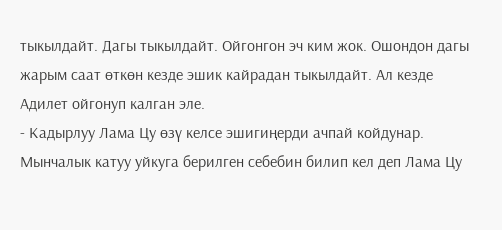тыкылдайт. Дагы тыкылдайт. Ойгонгон эч ким жок. Ошондон дагы жарым саат өткөн кезде эшик кайрадан тыкылдайт. Ал кезде Адилет ойгонуп калган эле.
- Кадырлуу Лама Цу өзү келсе эшигиңерди ачпай койдунар. Мынчалык катуу уйкуга берилген себебин билип кел деп Лама Цу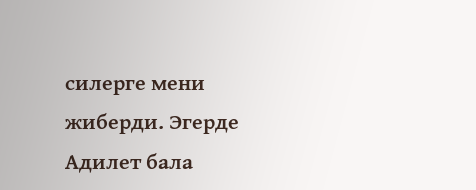силерге мени жиберди. Эгерде Адилет бала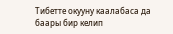Тибетте окууну каалабаса да баары бир келип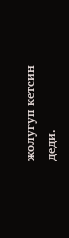жолугуп кетсин деди.